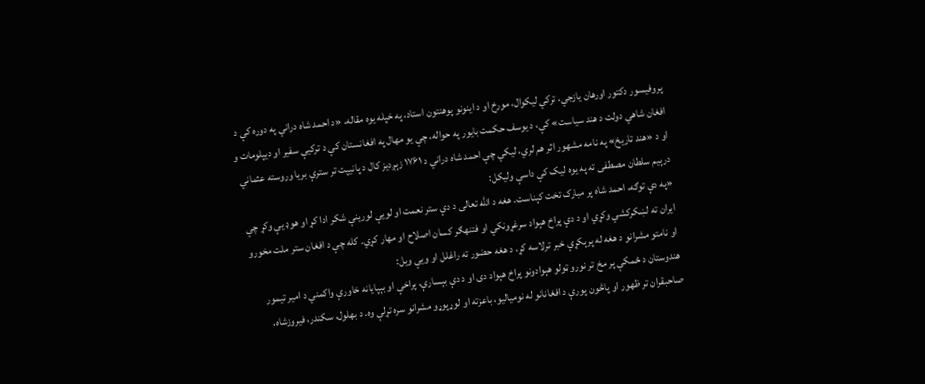پروفیسور دکتور اورهان یازجي، ترکي لیکوال، مورخ او د اینونو پوهنتون استاد، په خپله یوه مقاله، «د احمد شاه دراني په دوره کې د افغان شاهي دولت د هند سیاست» کې، د یوسف حکمت بایور په حواله، چې یو مهال په افغانستان کې د ترکیې سفیر او دیپلومات و او د «هند تاریخ» په نامه مشهور اثر هم لري، لیکي چې احمد شاه دراني د ۱۷۶۱ زېږدیز کال د پانیپت تر سترې بریا وروسته عثماني درېیم سلطان مصطفی ته په یوه لیک کې داسې ولیکل:
«په دې توګه، احمد شاه پر مبارک تخت کېناست. هغه د الله تعالی د دې ستر نعمت او لویې لورینې شکر ادا کړ او هوډ یې وکړ چې ایران ته لښکرکشي وکړي او د دې پراخ هېواد سرغړونکي او فتنهګر کسان اصلاح او مهار کړي. کله چې د افغان ستر ملت مخورو او نامتو مشرانو د هغه له پرېکړې خبر ترلاسه کړ، د هغه حضور ته راغلل او ویې ویل:
هندوستان د ځمکې پر مخ تر نورو ټولو هېوادونو پراخ هېواد دی او د دې بېسارې، پراخې او بېپایانه خاورې واکمني د امیر تیمور صاحبقران تر ظهور او پاڅون پورې د افغانانو له نومیالیو، باعزته او لوړپوړو مشرانو سره تړلې وه. د بهلول، سکندر، فیروزشاه،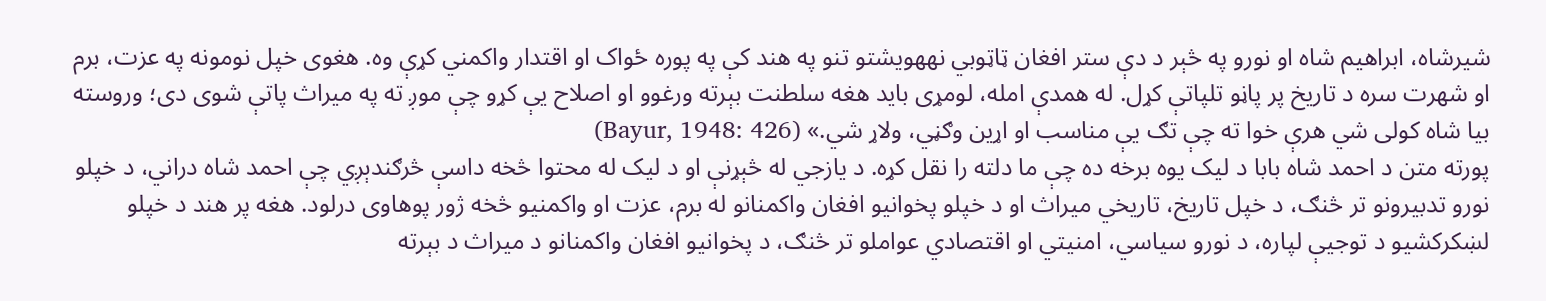شیرشاه، ابراهیم شاه او نورو په څېر د دې ستر افغان ټاټوبي نههویشتو تنو په هند کې په پوره ځواک او اقتدار واکمني کړې وه. هغوی خپل نومونه په عزت، برم او شهرت سره د تاریخ پر پاڼو تلپاتې کړل. له همدې امله، لومړی باید هغه سلطنت بېرته ورغوو او اصلاح یې کړو چې موږ ته په میراث پاتې شوی دی؛ وروسته بیا شاه کولی شي هرې خوا ته چې تګ یې مناسب او اړین وګڼي، ولاړ شي.» (Bayur, 1948: 426)
پورته متن د احمد شاه بابا د لیک یوه برخه ده چې ما دلته را نقل کړه. د یازجي له څېړنې او د لیک له محتوا څخه داسې څرګندېږي چې احمد شاه دراني، د خپلو نورو تدبیرونو تر څنګ، د خپل تاریخ، تاریخي میراث او د خپلو پخوانیو افغان واکمنانو له برم، عزت او واکمنیو څخه ژور پوهاوی درلود. هغه پر هند د خپلو لښکرکشیو د توجیې لپاره، د نورو سیاسي، امنیتي او اقتصادي عواملو تر څنګ، د پخوانیو افغان واکمنانو د میراث د بېرته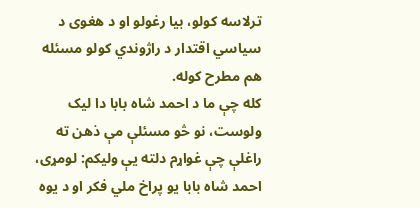ترلاسه کولو، بیا رغولو او د هغوی د سیاسي اقتدار د راژوندي کولو مسئله هم مطرح کوله.
کله چې ما د احمد شاه بابا دا لیک ولوست، نو څو مسئلې مې ذهن ته راغلې چې غواړم دلته یې ولیکم: لومړی، احمد شاه بابا یو پراخ ملي فکر او د یوه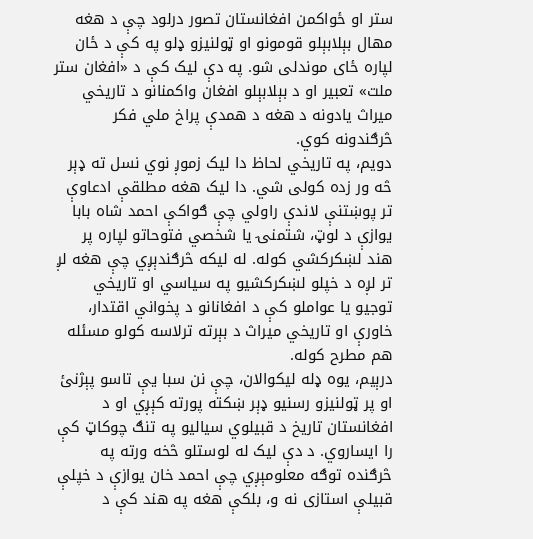ستر او ځواکمن افغانستان تصور درلود چې د هغه مهال بېلابېلو قومونو او ټولنیزو ډلو په کې د ځان لپاره ځای موندلی شو. په دې لیک کې د «افغان ستر ملت» تعبیر او د بېلابېلو افغان واکمنانو د تاریخي میراث یادونه د هغه د همدې پراخ ملي فکر څرګندونه کوي.
دویم، په تاریخي لحاظ دا لیک زموږ نوي نسل ته ډېر څه ور زده کولی شي. دا لیک هغه مطلقې ادعاوې تر پوښتنې لاندې راولي چې ګواکې احمد شاه بابا یوازې د لوټ، شتمنۍ یا شخصي فتوحاتو لپاره پر هند لښکرکشي کوله. له لیکه څرګندېږي چې هغه لږ تر لږه د خپلو لښکرکشیو په سیاسي او تاریخي توجیو یا عواملو کې د افغانانو د پخواني اقتدار، خاورې او تاریخي میراث د بېرته ترلاسه کولو مسئله هم مطرح کوله.
درېیم، یوه ډله لیکوالان، چې نن سبا یې تاسو پېژنئ او پر ټولنیزو رسنیو ډېر ښکته پورته کېږي او د افغانستان تاریخ د قبیلوي سیالیو په تنګ چوکاټ کې را ایساروي. د دې لیک له لوستلو څخه ورته په څرګنده توګه معلومېږي چې احمد خان یوازې د خپلې قبیلې استازی نه و، بلکې هغه په هند کې د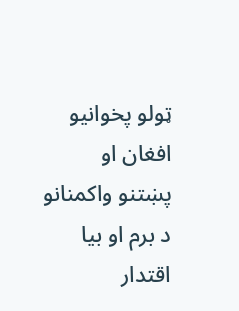ټولو پخوانیو افغان او پښتنو واکمنانو د برم او بیا اقتدار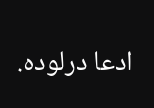ادعا درلوده.